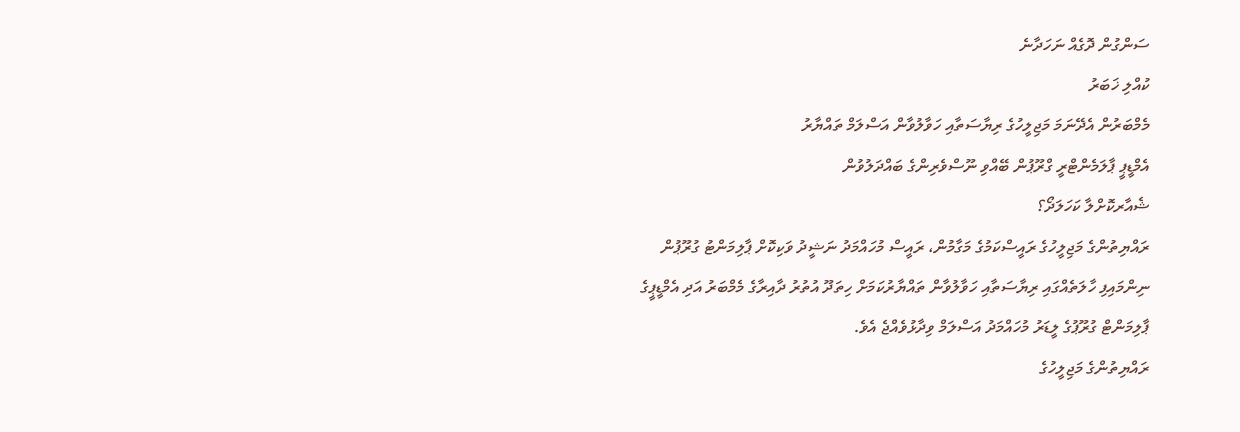ސަންގުން ދޮގެއް ނަހަދާނެ
ކުއްލި ޚަބަރު
މެމްބަރުން އެދޭނަމަ މަޖިލީހުގެ ރިޔާސަތާއި ހަވާލުވާން އަސްލަމް ތައްޔާރު
އެމްޑީޕީ ޕާލަމެންޓްރީ ގްރޫޕުން ބޭއްވި ނޫސްވެރިންގެ ބައްދަލުވުން
ޝެއާރކޮށްލާ ކަހަލަދޯ؟
ރައްޔިތުންގެ މަޖިލީހުގެ ރައީސްކަމުގެ މަގާމުން، ރައީސް މުހައްމަދު ނަޝީދު ވަކިކޮށް ޕާލިމަންޓު ގުރޫޕުން ނިންމައިފި ހާލަތެއްގައި ރިޔާސަތާއި ހަވާލުވާން ތައްޔާރުކަމަށް ހިތަދޫ އުތުރު ދާއިރާގެ މެމްބަރު އަދި އެމްޑީޕީގެ ޕާލިމަންޓް ގުރޫޕުގެ ލީޑަރު މުހައްމަދު އަސްލަމް ވިދާޅުވެއްޖެ އެވެ.
ރައްޔިތުންގެ މަޖިލީހުގެ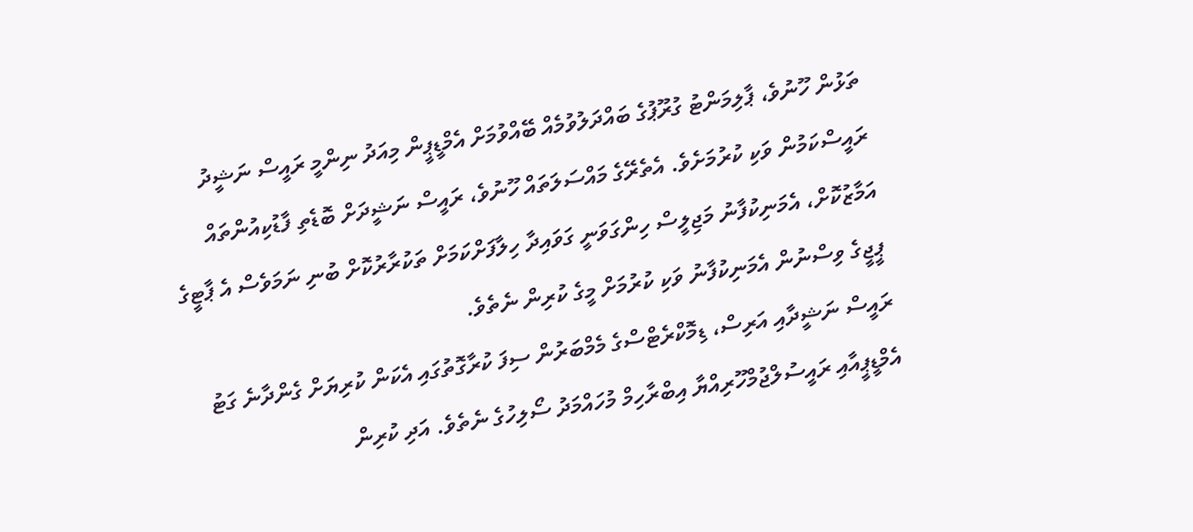ތަޅުން ހޫނުވެ، ޕާލިމަންޓު ގުރޫޕުގެ ބައްދަލުވުމެއް ބޭއްވުމަށް އެމްޑީޕީން މިއަދު ނިންމީ ރައީސް ނަޝީދު ރައީސްކަމުން ވަކި ކުރުމަށެވެ. އެތެރޭގެ މައްސަލަތައް ހޫނުވެ، ރައީސް ނަޝީދަށް ބޮޑެތި ފާޑުކިއުންތައް އަމާޒުކޮށް، އެމަނިކުފާނު މަޖިލީސް ހިންގަވަނީ ގަވައިދާ ހިލާފަށްކަމަށް ތަކުރާރުކޮށް ބުނި ނަމަވެސް އެ ޕާޓީގެ ޕީޖީގެ ވިސްނުން އެމަނިކުފާނު ވަކި ކުރުމަށް މީގެ ކުރިން ނެތެވެ.
ރައީސް ނަޝީދާއި އަރިސް، ޑިމޮކްރެޓްސްގެ މެމްބަރުން ސިފަ ކުރާގޮތުގައި އެކަން ކުރިޔަށް ގެންދާނެ ގަޓު އެމްޑީޕީއާއި ރައީސުލްޖުމްހޫރިއްޔާ އިބްރާހިމް މުހައްމަދު ސޯލިހުގެ ނެތެވެ. އަދި ކުރިން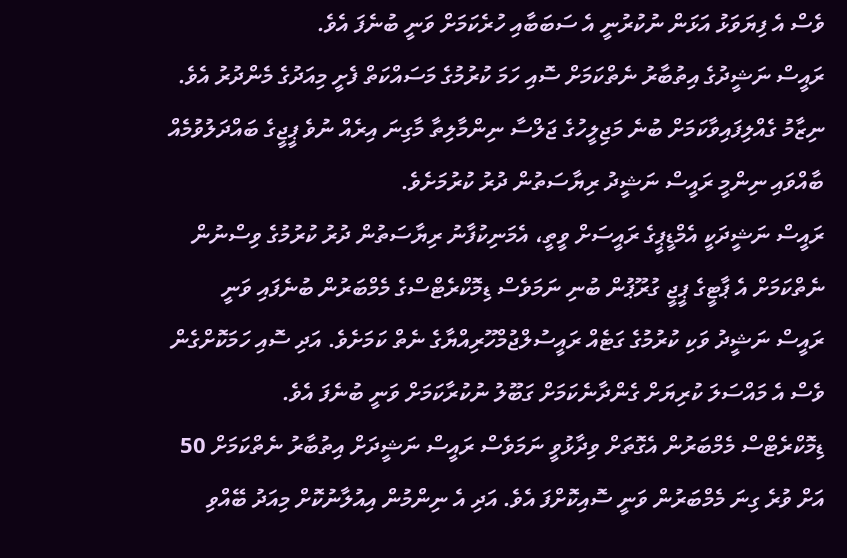ވެސް އެ ފިޔަވަޅު އަޅަން ނުކުރުނީ އެ ސަބަބާއި ހުރެކަމަށް ވަނީ ބުނެފަ އެވެ.
ރައީސް ނަޝީދުގެ އިތުބާރު ނެތްކަމަށް ސޮއި ހަމަ ކުރުމުގެ މަސައްކަތް ފެށީ މިއަދުގެ މެންދުރު އެވެ. ނިޒާމު ގެއްލިފައިވާކަމަށް ބުނެ މަޖިލީހުގެ ޖަލްސާ ނިންމާލިތާ މާގިނަ އިރެއް ނުވެ ޕީޖީގެ ބައްދަލުވުމެއް ބާއްވައި ނިންމީ ރައީސް ނަޝީދު ރިޔާސަތުން ދުރު ކުރުމަށެވެ.
ރައީސް ނަޝީދަކީ އެމްޑީޕީގެ ރައީސަށް ވީތީ، އެމަނިކުފާނު ރިޔާސަތުން ދުރު ކުރުމުގެ ވިސްނުން ނެތްކަމަށް އެ ޕާޓީގެ ޕީޖީ ގުރޫޕުން ބުނި ނަމަވެސް ޑިމޮކްރެޓްސްގެ މެމްބަރުން ބުނެފައި ވަނީ ރައީސް ނަޝީދު ވަކި ކުރުމުގެ ގަޓެއް ރައީސުލްޖުމްހޫރިއްޔާގެ ނެތް ކަމަށެވެ. އަދި ސޮއި ހަމަކޮށްގެން ވެސް އެ މައްސަލަ ކުރިޔަށް ގެންދާނެކަމަށް ގަބޫލު ނުކުރާކަމަށް ވަނީ ބުނެފަ އެވެ.
ޑިމޮކްރެޓްސް މެމްބަރުން އެގޮތަށް ވިދާޅުވީ ނަމަވެސް ރައީސް ނަޝީދަށް އިތުބާރު ނެތްކަމަށް 50 އަށް ވުރެ ގިނަ މެމްބަރުން ވަނީ ސޮއިކޮށްފަ އެވެ. އަދި އެ ނިންމުން އިއުލާނުކޮށް މިއަދު ބޭއްވި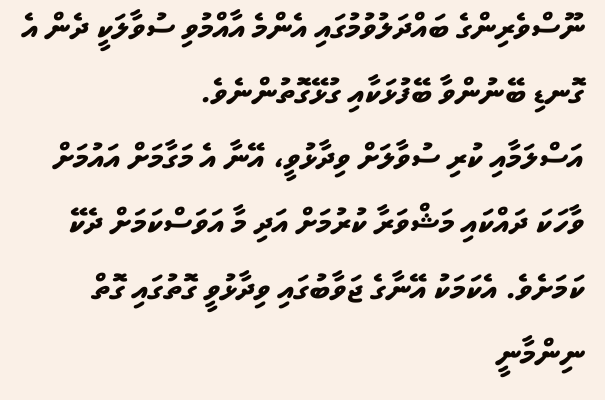ނޫސްވެރިންގެ ބައްދަލުވުމުގައި އެންމެ އާއްމުވި ސުވާލަކީ ދެން އެ ގޮނޑި ބޭނުންވާ ބޭފުޅަކާއި ގުޅޭގޮތުންނެވެ.
އަސްލަމާއި ކުރި ސުވާލަށް ވިދާޅުވީ، އޭނާ އެ މަގާމަށް އައުމަށް ވާހަކަ ދައްކައި މަޝްވަރާ ކުރުމަށް އަދި މާ އަވަސްކަމަށް ދެކޭ ކަމަށެވެ. އެކަމަކު އޭނާގެ ޖަވާބުގައި ވިދާޅުވީ ގޮތުގައި ގޮތް ނިންމާނީ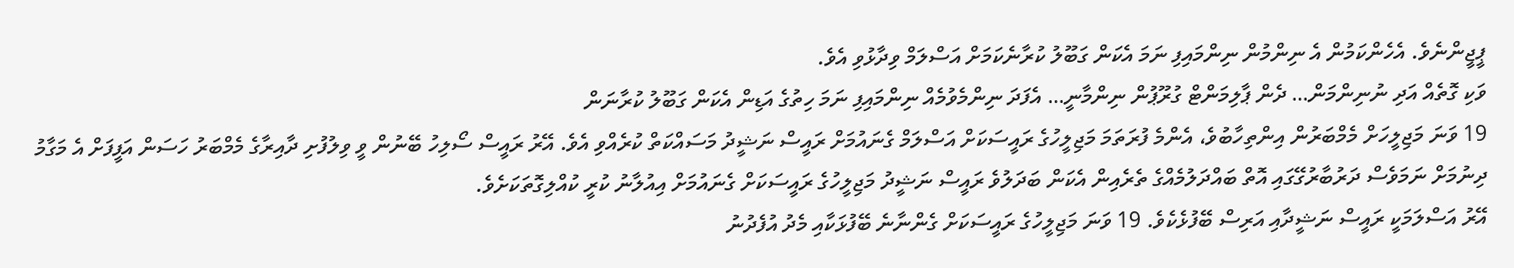ޕީޖީންނެވެ. އެހެންކަމުން އެ ނިންމުން ނިންމައިފި ނަމަ އެކަން ގަބޫލު ކުރާނެކަމަށް އަސްލަމް ވިދާޅުވި އެވެ.
ވަކި ގޮތެއް އަދި ނުނިންމަން… ދެން ޕާލިމަންޓް ގުރޫޕުން ނިންމާނީ… އެފަދަ ނިންމެވުމެއް ނިންމައިފި ނަމަ ހިތުގެ އަޑިން އެކަން ގަބޫލު ކުރާނަން
19 ވަނަ މަޖިލީހަށް މެމްބަރުން އިންތިހާބުވެ، އެންމެ ފުރަތަމަ މަޖިލީހުގެ ރައީސަކަށް އަސްލަމް ގެނައުމަށް ރައީސް ނަޝީދު މަސައްކަތް ކުރެއްވި އެވެ. އޭރު ރައީސް ސޯލިހު ބޭނުން ވީ ވިލުފުށި ދާއިރާގެ މެމްބަރު ހަސަން އަފީފަށް އެ މަގާމު ދިނުމަށް ނަމަވެސް ދަރުބާރުގޭގައި އޮތް ބައްދަލުމެއްގެ ތެރެއިން އެކަން ބަދަލުވެ ރައީސް ނަޝީދު މަޖިލީހުގެ ރައީސަކަށް ގެނައުމަށް އިއުލާނު ކުރީ ކުއްލިގޮތަކަށެވެ.
އޭރު އަސްލަމަކީ ރައީސް ނަޝީދާއި އަރިސް ބޭފުޅެކެވެ. 19 ވަނަ މަޖިލީހުގެ ރައީސަކަށް ގެންނާނެ ބޭފުޅަކާއި މެދު އުފެދުނު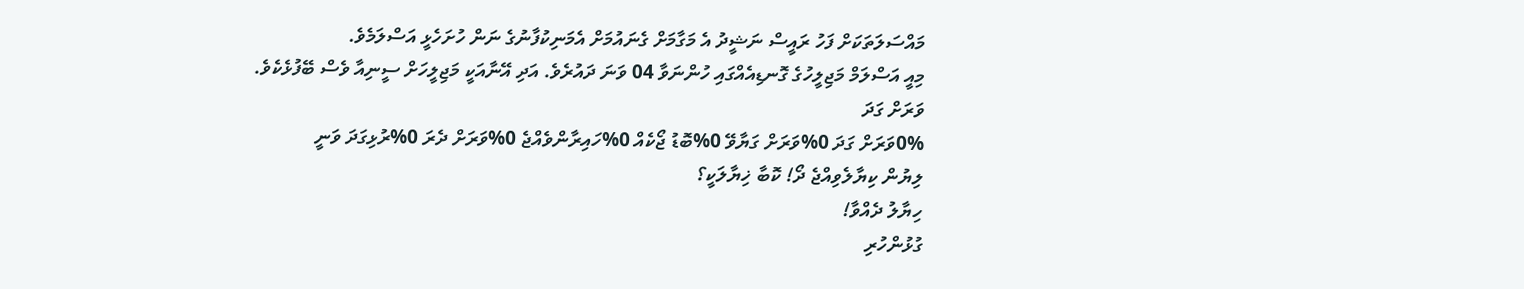މައްސަލަތަކަށް ފަހު ރައީސް ނަޝީދު އެ މަގާމަށް ގެނައުމަށް އެމަނިކުފާނުގެ ނަން ހުށަހެޅީ އަސްލަމެވެ.
މިއީ އަސްލަމް މަޖިލީހުގެ ގޮނޑިއެއްގައި ހުންނަވާ 04 ވަނަ ދައުރެވެ. އަދި އޭނާއަކީ މަޖިލީހަށް ސީނިއާ ވެސް ބޭފުޅެކެވެ.
ވަރަށް ގަދަ
0%ވަރަށް ގަދަ 0%ވަރަށް ގަޔާވޭ 0%ބޮޑު ޖޯކެއް 0%ހައިރާންވެއްޖެ 0%ވަރަށް ދެރަ 0%ރުޅިގަދަ ވަނީ
ލިޔުން ކިޔާލެވިއްޖެ ދޯ! ކޮބާ ޚިޔާލަކީ؟
ހިޔާލު ދެއްވާ!
ގުޅުންހުރި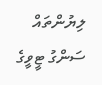ލިޔުންތައް
ސަންގު ޓީވީގެ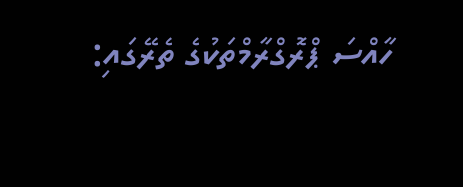ހާއްސަ ޕްރޮގްރާމްތަކުގެ ތެރޭގައި: